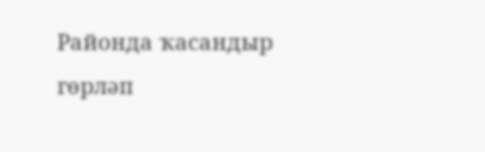Районда ҡасандыр гөрләп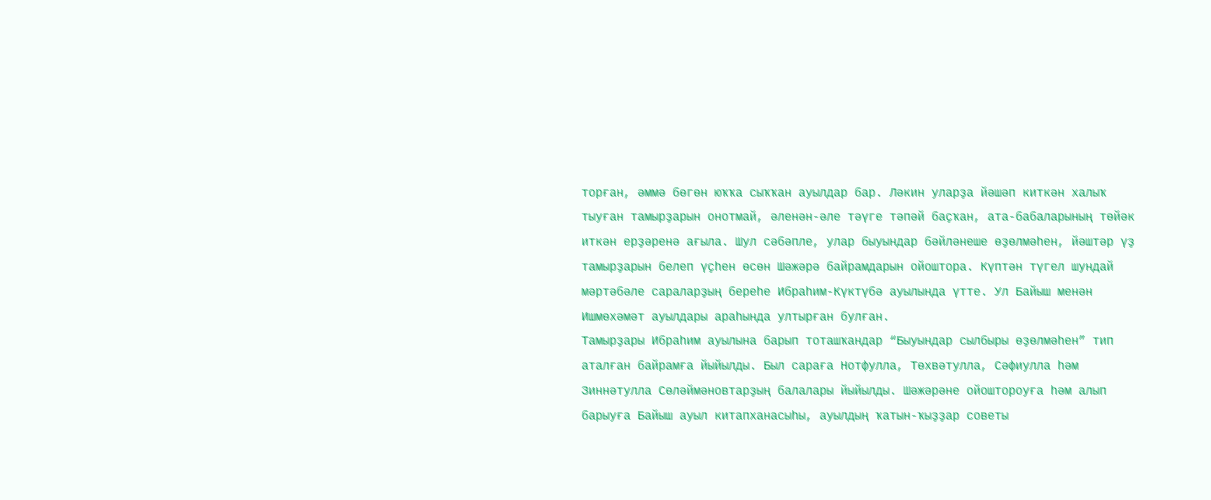торған, әммә бөгөн юҡҡа сыҡҡан ауылдар бар. Ләкин уларҙа йәшәп киткән халыҡ тыуған тамырҙарын онотмай, әленән-әле тәүге тәпәй баҫҡан, ата-бабаларының төйәк иткән ерҙәренә ағыла. Шул сәбәпле, улар быуындар бәйләнеше өҙөлмәһен, йәштәр үҙ тамырҙарын белеп үҫһен өсөн Шәжәрә байрамдарын ойоштора. Күптән түгел шундай мәртәбәле сараларҙың береһе Ибраһим-Күктүбә ауылында үтте. Ул Байыш менән Ишмөхәмәт ауылдары араһында ултырған булған.
Тамырҙары Ибраһим ауылына барып тоташҡандар “Быуындар сылбыры өҙөлмәһен” тип аталған байрамға йыйылды. Был сараға Нотфулла, Төхвәтулла, Сәфиулла һәм Зиннәтулла Сөләймәновтарҙың балалары йыйылды. Шәжәрәне ойоштороуға һәм алып барыуға Байыш ауыл китапханасыһы, ауылдың ҡатын-ҡыҙҙар советы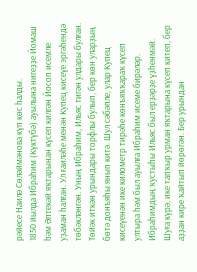рәйесе Наилә Сөләймәнова күп көс һалды.
1850 йылда Ибраһим (Күктүбә) ауылына нигеҙҙе Йомаш һәм Әптекәй яҡтарынан күсеп килгән Йосоп исемле уҙаман һалған. Ул ғаиләһе менән Купец кисеүе эргәһендә төбәкләнгән. Уның Ибраһим, Ильяс тигән улдары булған. Төйәк иткән урындары торфлы булып, бер көн уларҙың бөтә донъяһы янып китә. Шул сәбәпле, улар Купец кисеүенән ике километр тирәһе көнъяҡҡараҡ күсеп ултыра һәм был ауылға Ибраһим исеме бирәләр.
Ибраһимдың ҡустыһы Ильяс был ерҙәрҙе үҙһенмәй. Шуға күрә, ике тапҡыр урман яҡтарына күсеп китеп, бер аҙҙан кире ҡайтып йөрөгән. Бер урындан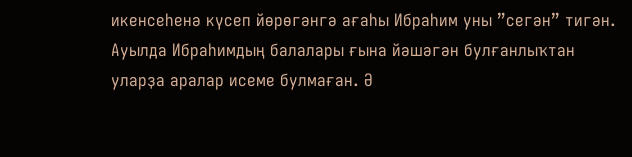икенсеһенә күсеп йөрөгәнгә ағаһы Ибраһим уны ”сегән” тигән. Ауылда Ибраһимдың балалары ғына йәшәгән булғанлыҡтан уларҙа аралар исеме булмаған. Ә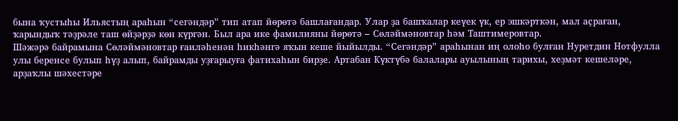бына ҡустыһы Ильястың араһын “сегәндәр” тип атап йөрөтә башлағандар. Улар ҙа башҡалар кеүек үк, ер эшкәрткән, мал аҫраған, ҡарындыҡ тәҙрәле таш өйҙәрҙә көн күргән. Был ара ике фамилияны йөрөтә – Сөләймәновтар һәм Таштимеровтар.
Шәжәрә байрамына Сөләймәновтар ғаиләһенән һикһәнгә яҡын кеше йыйылды. “Сегәндәр” араһынан иң олоһо булған Нуретдин Нотфулла улы беренсе булып һүҙ алып, байрамды уҙғарыуға фатихаһын бирҙе. Артабан Күктүбә балалары ауылының тарихы, хеҙмәт кешеләре, арҙаҡлы шәхестәре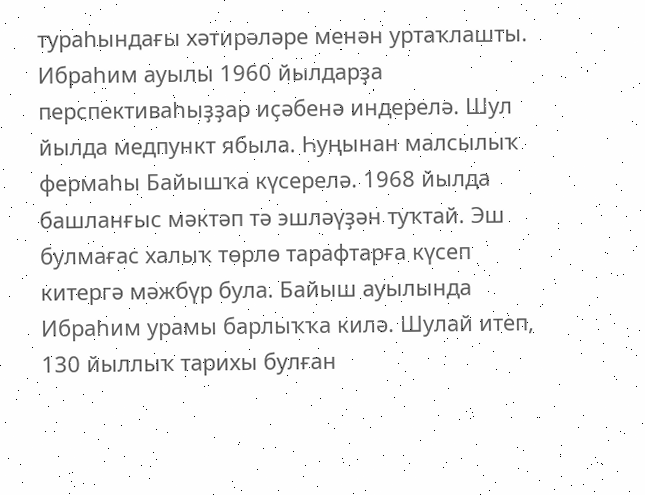тураһындағы хәтирәләре менән уртаҡлашты.
Ибраһим ауылы 1960 йылдарҙа перспективаһыҙҙар иҫәбенә индерелә. Шул йылда медпункт ябыла. Һуңынан малсылыҡ фермаһы Байышҡа күсерелә. 1968 йылда башланғыс мәктәп тә эшләүҙән туҡтай. Эш булмағас халыҡ төрлө тарафтарға күсеп китергә мәжбүр була. Байыш ауылында Ибраһим урамы барлыҡҡа килә. Шулай итеп, 130 йыллыҡ тарихы булған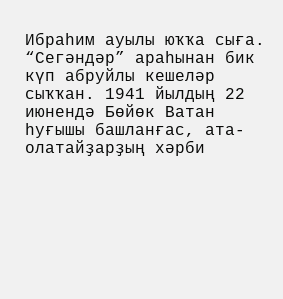Ибраһим ауылы юҡҡа сыға.
“Сегәндәр” араһынан бик күп абруйлы кешеләр сыҡҡан. 1941 йылдың 22 июнендә Бөйөк Ватан һуғышы башланғас, ата-олатайҙарҙың хәрби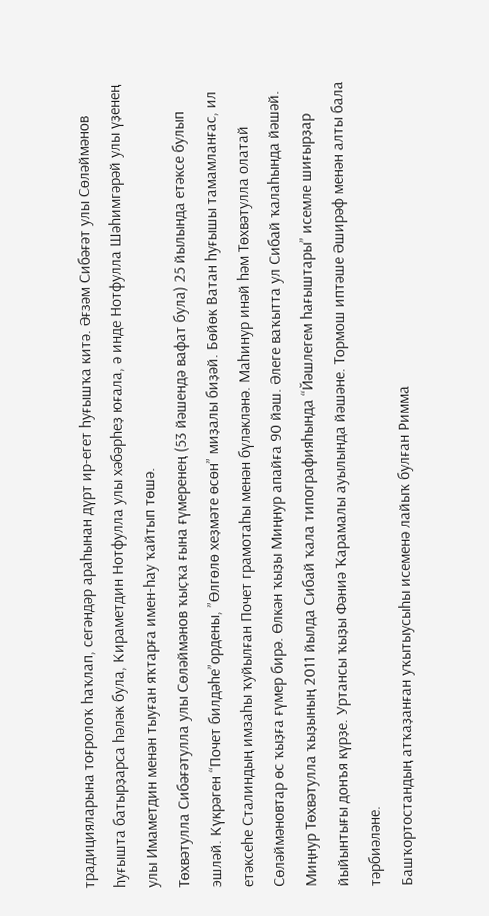традицияларына тоғролоҡ һаҡлап, сегәндәр араһынан дүрт ир-егет һуғышҡа китә. Әғзәм Сибәғәт улы Сөләймәнов һуғышта батырҙарса һәләк була, Кираметдин Нотфулла улы хәбәрһеҙ юғала, ә инде Нотфулла Шәһимгәрәй улы үҙенең улы Имаметдин менән тыуған яҡтарға имен-һау ҡайтып төшә.
Төхвәтулла Сибәғәтулла улы Сөләймәнов ҡыҫҡа ғына ғүмеренең (53 йәшендә вафат була) 25 йылында етәксе булып эшләй. Күкрәген “Почет билдәһе”ордены, ”Өлгөлө хеҙмәте өсөн” миҙалы биҙәй. Бөйөк Ватан һуғышы тамамланғас, ил етәксеһе Сталиндың имзаһы ҡуйылған Почет грамотаһы менән бүләкләнә. Маһинур инәй һәм Төхвәтулла олатай Сөләймәновтар өс ҡыҙға ғүмер бирә. Өлкән ҡыҙы Миңнур апайға 90 йәш. Әлеге ваҡытта ул Сибай ҡалаһында йәшәй. Миңнур Төхвәтулла ҡыҙының 2011 йылда Сибай ҡала типографияһында “Йәшлегем һағыштары” исемле шиғырҙар йыйынтығы донъя күрҙе. Уртансы ҡыҙы Фәниә Ҡарамалы ауылында йәшәне. Тормош иптәше Әширәф менән алты бала тәрбиәләне.
Башҡортостандың атҡаҙанған уҡытыусыһы исеменә лайыҡ булған Римма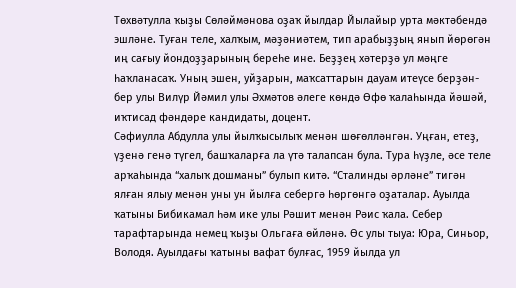Төхвәтулла ҡыҙы Сөләймәнова оҙаҡ йылдар Йылайыр урта мәктәбендә эшләне. Туған теле, халҡым, мәҙәниәтем, тип арабыҙҙың янып йөрөгән иң сағыу йондоҙҙарының береһе ине. Беҙҙең хәтерҙә ул мәңге һаҡланасаҡ. Уның эшен, уйҙарын, маҡсаттарын дауам итеүсе берҙән-бер улы Вилүр Йәмил улы Әхмәтов әлеге көндә Өфө ҡалаһында йәшәй, иҡтисад фәндәре кандидаты, доцент.
Сәфиулла Абдулла улы йылҡысылыҡ менән шөғөлләнгән. Уңған, етеҙ, үҙенә генә түгел, башҡаларға ла үтә талапсан була. Тура һүҙле, әсе теле арҡаһында “халыҡ дошманы” булып китә. “Сталинды әрләне” тигән ялған ялыу менән уны ун йылға себергә һөргөнгә оҙаталар. Ауылда ҡатыны Бибикамал һәм ике улы Рәшит менән Рәис ҡала. Себер тарафтарында немец ҡыҙы Ольгаға өйләнә. Өс улы тыуа: Юра, Синьор, Володя. Ауылдағы ҡатыны вафат булғас, 1959 йылда ул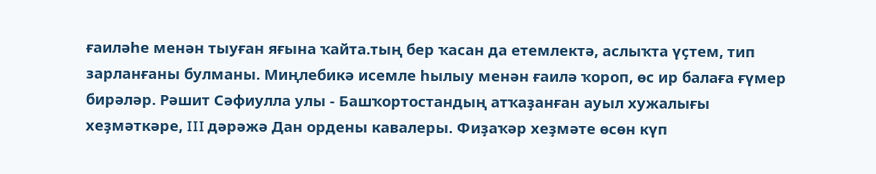ғаиләһе менән тыуған яғына ҡайта.тың бер ҡасан да етемлектә, аслыҡта үҫтем, тип зарланғаны булманы. Миңлебикә исемле һылыу менән ғаилә ҡороп, өс ир балаға ғүмер бирәләр. Рәшит Сәфиулла улы - Башҡортостандың атҡаҙанған ауыл хужалығы хеҙмәткәре, III дәрәжә Дан ордены кавалеры. Фиҙаҡәр хеҙмәте өсөн күп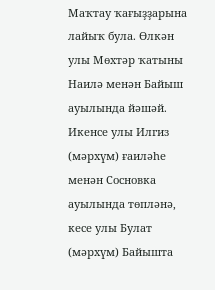Маҡтау ҡағыҙҙарына лайыҡ була. Өлкән улы Мөхтәр ҡатыны Наилә менән Байыш ауылында йәшәй. Икенсе улы Илгиз (мәрхүм) ғаиләһе менән Сосновка ауылында төпләнә, кесе улы Булат (мәрхүм) Байышта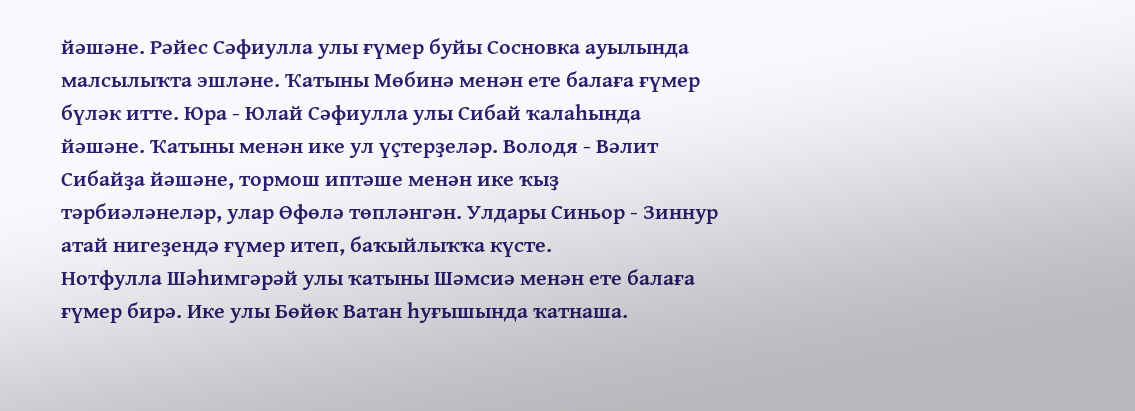йәшәне. Рәйес Сәфиулла улы ғүмер буйы Сосновка ауылында малсылыҡта эшләне. Ҡатыны Мөбинә менән ете балаға ғүмер бүләк итте. Юра - Юлай Сәфиулла улы Сибай ҡалаһында йәшәне. Ҡатыны менән ике ул үҫтерҙеләр. Володя - Вәлит Сибайҙа йәшәне, тормош иптәше менән ике ҡыҙ тәрбиәләнеләр, улар Өфөлә төпләнгән. Улдары Синьор - Зиннур атай нигеҙендә ғүмер итеп, баҡыйлыҡҡа күсте.
Нотфулла Шәһимгәрәй улы ҡатыны Шәмсиә менән ете балаға ғүмер бирә. Ике улы Бөйөк Ватан һуғышында ҡатнаша.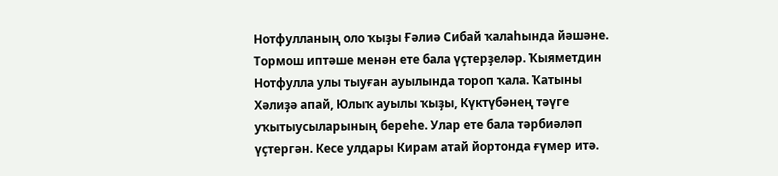Нотфулланың оло ҡыҙы Ғәлиә Сибай ҡалаһында йәшәне. Тормош иптәше менән ете бала үҫтерҙеләр. Ҡыяметдин Нотфулла улы тыуған ауылында тороп ҡала. Ҡатыны Хәлиҙә апай, Юлыҡ ауылы ҡыҙы, Күктүбәнең тәүге уҡытыусыларының береһе. Улар ете бала тәрбиәләп үҫтергән. Кесе улдары Кирам атай йортонда ғүмер итә.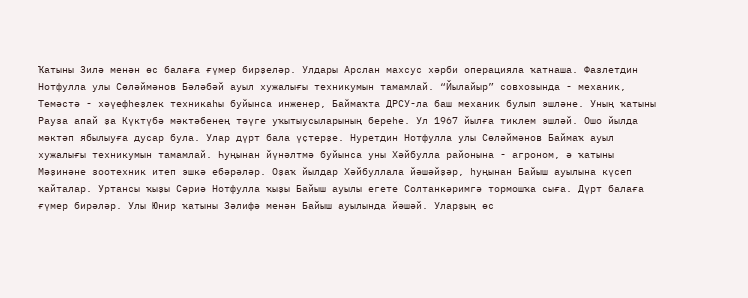Ҡатыны Зилә менән өс балаға ғүмер бирҙеләр. Улдары Арслан махсус хәрби операцияла ҡатнаша. Фазлетдин Нотфулла улы Сөләймәнов Бәләбәй ауыл хужалығы техникумын тамамлай. “Йылайыр” совхозында - механик, Темәстә - хәүефһеҙлек техникаһы буйынса инженер, Баймаҡта ДРСУ-ла баш механик булып эшләне. Уның ҡатыны Рауза апай ҙа Күктүбә мәктәбенең тәүге уҡытыусыларының береһе. Ул 1967 йылға тиклем эшләй. Ошо йылда мәктәп ябылыуға дусар була. Улар дүрт бала үҫтерҙе. Нуретдин Нотфулла улы Сөләймәнов Баймаҡ ауыл хужалығы техникумын тамамлай. Һуңынан йүнәлтмә буйынса уны Хәйбулла районына - агроном, ә ҡатыны Мәҙинәне зоотехник итеп эшкә ебәрәләр. Оҙаҡ йылдар Хәйбуллала йәшәйҙәр, һуңынан Байыш ауылына күсеп ҡайталар. Уртансы ҡыҙы Сәриә Нотфулла ҡыҙы Байыш ауылы егете Солтанкәримгә тормошҡа сыға. Дүрт балаға ғүмер бирәләр. Улы Юнир ҡатыны Зәлифә менән Байыш ауылында йәшәй. Уларҙың өс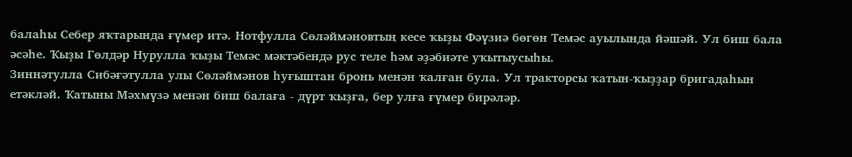балаһы Себер яҡтарында ғүмер итә. Нотфулла Сөләймәновтың кесе ҡыҙы Фәүзиә бөгөн Темәс ауылында йәшәй. Ул биш бала әсәһе. Ҡыҙы Гөлдәр Нурулла ҡыҙы Темәс мәктәбендә рус теле һәм әҙәбиәте уҡытыусыһы.
Зиннәтулла Сибәғәтулла улы Сөләймәнов һуғыштан бронь менән ҡалған була. Ул тракторсы ҡатын-ҡыҙҙар бригадаһын етәкләй. Ҡатыны Мәхмүзә менән биш балаға - дүрт ҡыҙға, бер улға ғүмер бирәләр.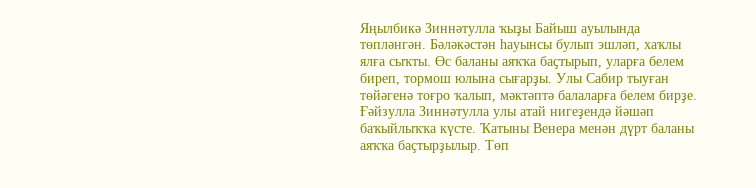Яңылбикә Зиннәтулла ҡыҙы Байыш ауылында төпләнгән. Бәләкәстән һауынсы булып эшләп, хаҡлы ялға сыҡты. Өс баланы аяҡҡа баҫтырып, уларға белем биреп, тормош юлына сығарҙы. Улы Сабир тыуған төйәгенә тоғро ҡалып, мәктәптә балаларға белем бирҙе. Ғәйзулла Зиннәтулла улы атай нигеҙендә йәшәп баҡыйлыҡҡа күсте. Ҡатыны Венера менән дүрт баланы аяҡҡа баҫтырҙылыр. Төп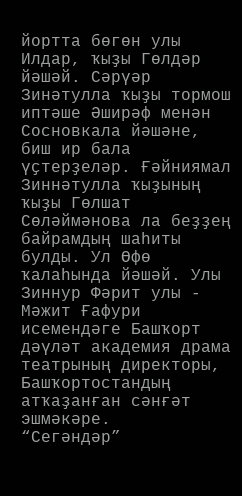йортта бөгөн улы Илдар, ҡыҙы Гөлдәр йәшәй. Сәрүәр Зинәтулла ҡыҙы тормош иптәше Әширәф менән Сосновкала йәшәне, биш ир бала үҫтерҙеләр. Ғәйниямал Зиннәтулла ҡыҙының ҡыҙы Гөлшат Сөләймәнова ла беҙҙең байрамдың шаһиты булды. Ул Өфө ҡалаһында йәшәй. Улы Зиннур Фәрит улы - Мәжит Ғафури исемендәге Башҡорт дәүләт академия драма театрының директоры, Башҡортостандың атҡаҙанған сәнғәт эшмәкәре.
“Сегәндәр”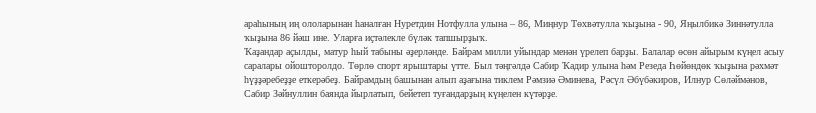араһының иң ололарынан һаналған Нуретдин Нотфулла улына – 86, Миңнур Төхвәтулла ҡыҙына - 90, Яңылбикә Зиннәтулла ҡыҙына 86 йәш ине. Уларға иҫтәлекле бүләк тапшырҙыҡ.
Ҡаҙандар аҫылды, матур һый табыны әҙерләнде. Байрам милли уйындар менән үрелеп барҙы. Балалар өсөн айырым күңел асыу саралары ойошторолдо. Төрлө спорт ярыштары үтте. Был тәңгәлдә Сабир Ҡадир улына һәм Резеда Һөйөндөк ҡыҙына рәхмәт һүҙҙәребеҙҙе еткерәбеҙ. Байрамдың башынан алып аҙағына тиклем Рәмзиә Әминева, Рәсүл Әбүбәкиров, Илнур Сөләймәнов, Сабир Зәйнуллин баянда йырлатып, бейетеп туғандарҙың күңелен күтәрҙе.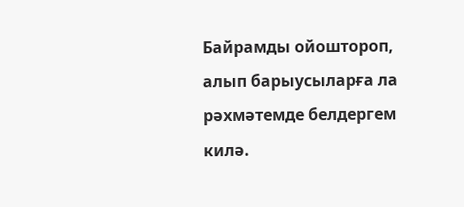Байрамды ойоштороп, алып барыусыларға ла рәхмәтемде белдергем килә.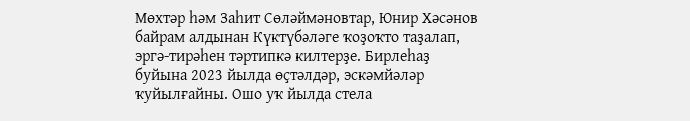Мөхтәр һәм Заһит Сөләймәновтар, Юнир Хәсәнов байрам алдынан Күктүбәләге ҡоҙоҡто таҙалап, эргә-тирәһен тәртипкә килтерҙе. Бирлеһаҙ буйына 2023 йылда өҫтәлдәр, эскәмйәләр ҡуйылғайны. Ошо уҡ йылда стела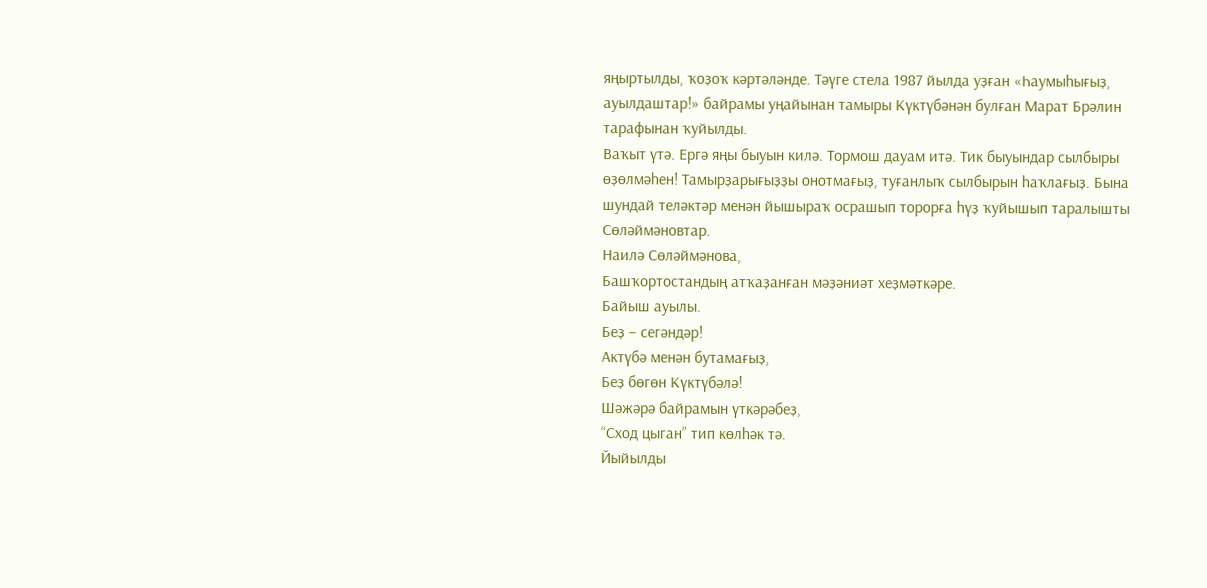яңыртылды, ҡоҙоҡ кәртәләнде. Тәүге стела 1987 йылда уҙған «Һаумыһығыҙ, ауылдаштар!» байрамы уңайынан тамыры Күктүбәнән булған Марат Брәлин тарафынан ҡуйылды.
Ваҡыт үтә. Ергә яңы быуын килә. Тормош дауам итә. Тик быуындар сылбыры өҙөлмәһен! Тамырҙарығыҙҙы онотмағыҙ, туғанлыҡ сылбырын һаҡлағыҙ. Бына шундай теләктәр менән йышыраҡ осрашып торорға һүҙ ҡуйышып таралышты Сөләймәновтар.
Наилә Сөләймәнова,
Башҡортостандың атҡаҙанған мәҙәниәт хеҙмәткәре.
Байыш ауылы.
Беҙ – сегәндәр!
Актүбә менән бутамағыҙ,
Беҙ бөгөн Күктүбәлә!
Шәжәрә байрамын үткәрәбеҙ,
“Сход цыган” тип көлһәк тә.
Йыйылды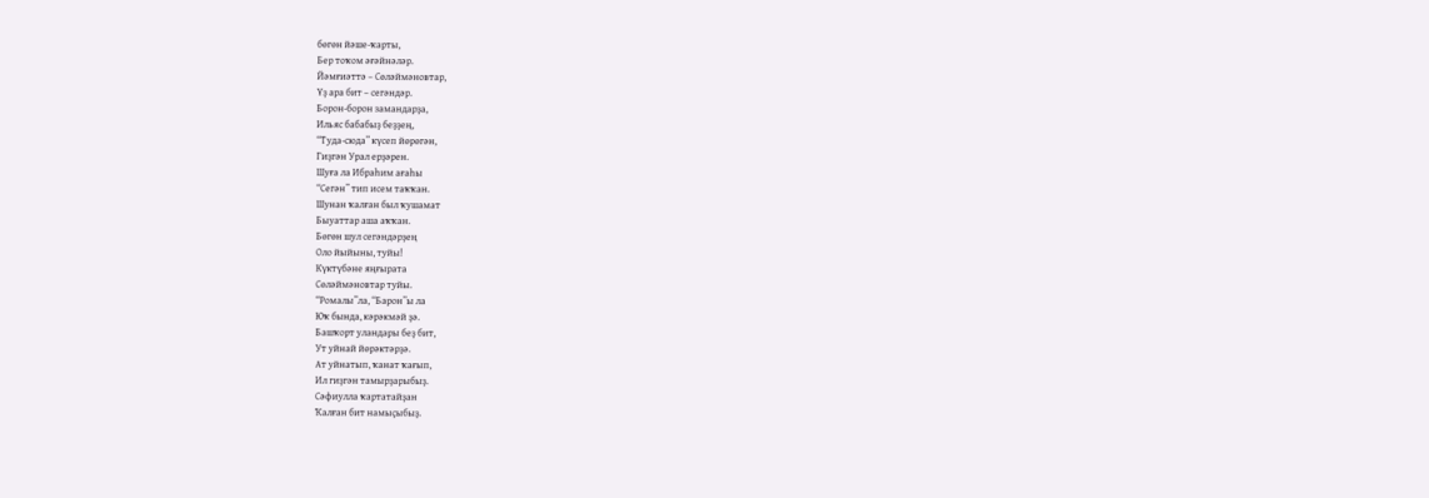бөгөн йәше-ҡарты,
Бер тоҡом әғәйнәләр.
Йәмғиәттә – Сөләймәновтар,
Үҙ ара бит – сегәндәр.
Борон-борон замандарҙа,
Ильяс бабабыҙ беҙҙең,
“Туда-сюда” күсеп йөрөгән,
Гиҙгән Урал ерҙәрен.
Шуға ла Ибраһим ағаһы
“Сегән” тип исем таҡҡан.
Шунан ҡалған был ҡушамат
Быуаттар аша аҡҡан.
Бөгөн шул сегәндәрҙең
Оло йыйыны, туйы!
Күктүбәне яңғырата
Сөләймәновтар туйы.
“Ромалы”ла, “Барон”ы ла
Юҡ бында, кәрәкмәй ҙә.
Башҡорт уландары беҙ бит,
Ут уйнай йөрәктәрҙә.
Ат уйнатып, ҡанат ҡағып,
Ил гиҙгән тамырҙарыбыҙ.
Сәфиулла ҡартатайҙан
Ҡалған бит намыҫыбыҙ.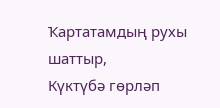Ҡартатамдың рухы шаттыр,
Күктүбә гөрләп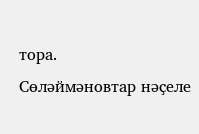тора.
Сөләймәновтар нәҫеле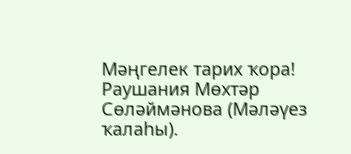Мәңгелек тарих ҡора!
Раушания Мөхтәр Сөләймәнова (Мәләүез ҡалаһы).